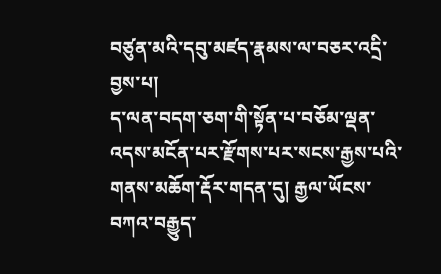བཙུན་མའི་དབུ་མཛད་རྣམས་ལ་བཅར་འདྲི་བྱས་པ།
ད་ལན་བདག་ཅག་གི་སྟོན་པ་བཅོམ་ལྡན་འདས་མངོན་པར་རྫོགས་པར་སངས་རྒྱས་པའི་གནས་མཆོག་རྡོར་གདན་དུ། རྒྱལ་ཡོངས་བཀའ་བརྒྱུད་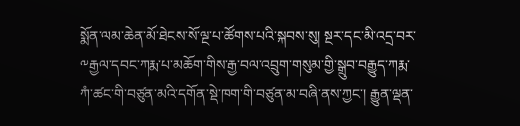སྨོན་ལམ་ཆེན་མོ་ཐེངས་སོ་ལྔ་པ་ཚོགས་པའི་སྐབས་སུ། སྔར་དང་མི་འདྲ་བར་༸རྒྱལ་དབང་ཀརྨ་པ་མཆོག་གིས་རྒྱ་བལ་འབྲུག་གསུམ་གྱི་སྒྲུབ་བརྒྱུད་ཀརྨ་ཀཾ་ཚང་གི་བཙུན་མའི་དགོན་སྡེ་ཁག་གི་བཙུན་མ་བཞི་ནས་ཀྱང་། རྒྱུན་ལྡན་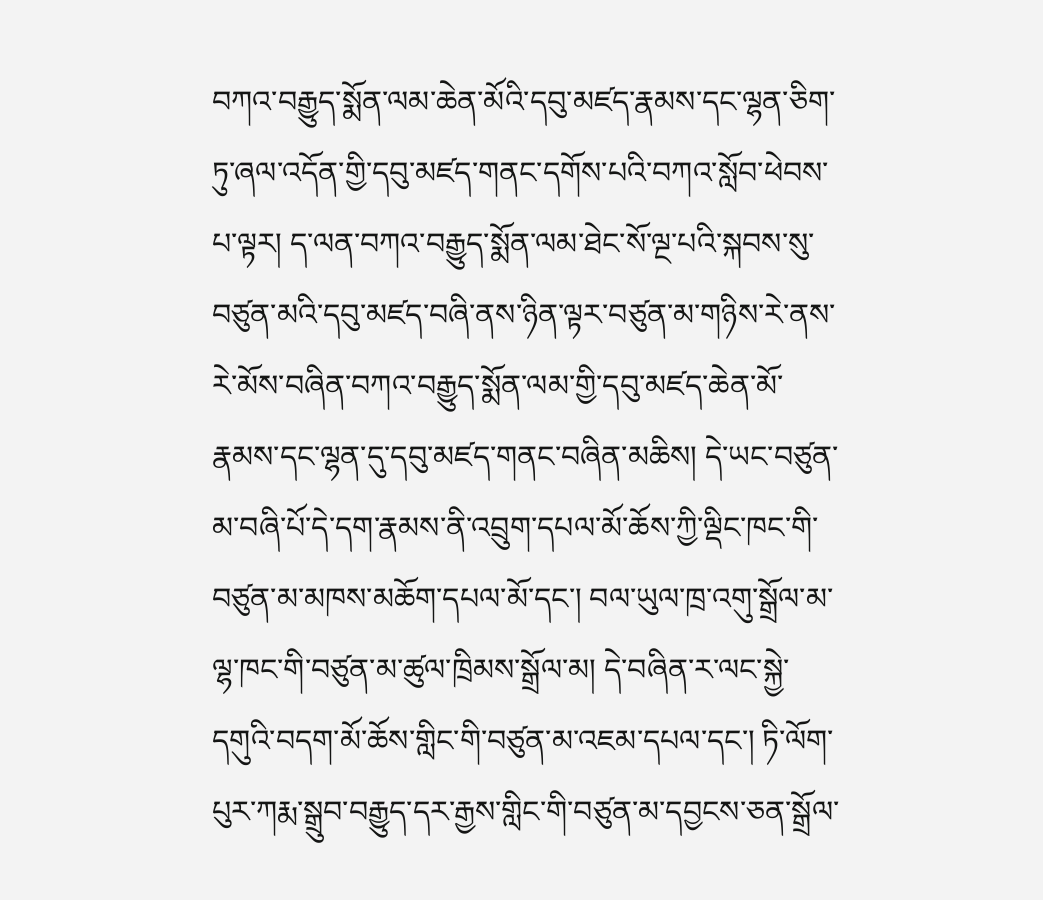བཀའ་བརྒྱུད་སྨོན་ལམ་ཆེན་མོའི་དབུ་མཛད་རྣམས་དང་ལྷན་ཅིག་ཏུ་ཞལ་འདོན་གྱི་དབུ་མཛད་གནང་དགོས་པའི་བཀའ་སློབ་ཕེབས་པ་ལྟར། ད་ལན་བཀའ་བརྒྱུད་སྨོན་ལམ་ཐེང་སོ་ལྔ་པའི་སྐབས་སུ་བཙུན་མའི་དབུ་མཛད་བཞི་ནས་ཉིན་ལྟར་བཙུན་མ་གཉིས་རེ་ནས་རེ་མོས་བཞིན་བཀའ་བརྒྱུད་སྨོན་ལམ་གྱི་དབུ་མཛད་ཆེན་མོ་རྣམས་དང་ལྷན་དུ་དབུ་མཛད་གནང་བཞིན་མཆིས། དེ་ཡང་བཙུན་མ་བཞི་པོ་དེ་དག་རྣམས་ནི་འབྲུག་དཔལ་མོ་ཆོས་ཀྱི་ལྡིང་ཁང་གི་བཙུན་མ་མཁས་མཆོག་དཔལ་མོ་དང་། བལ་ཡུལ་ཁྲ་འགུ་སྒྲོལ་མ་ལྷ་ཁང་གི་བཙུན་མ་ཚུལ་ཁྲིམས་སྒྲོལ་མ། དེ་བཞིན་ར་ལང་སྐྱེ་དགུའི་བདག་མོ་ཆོས་གླིང་གི་བཙུན་མ་འཇམ་དཔལ་དང་། ཏི་ལོག་པུར་ཀརྨ་སྒྲུབ་བརྒྱུད་དར་རྒྱས་གླིང་གི་བཙུན་མ་དབྱངས་ཅན་སྒྲོལ་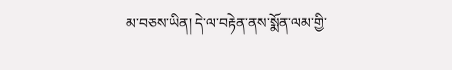མ་བཅས་ཡིན། དེ་ལ་བརྟེན་ནས་སྨོན་ལམ་གྱི་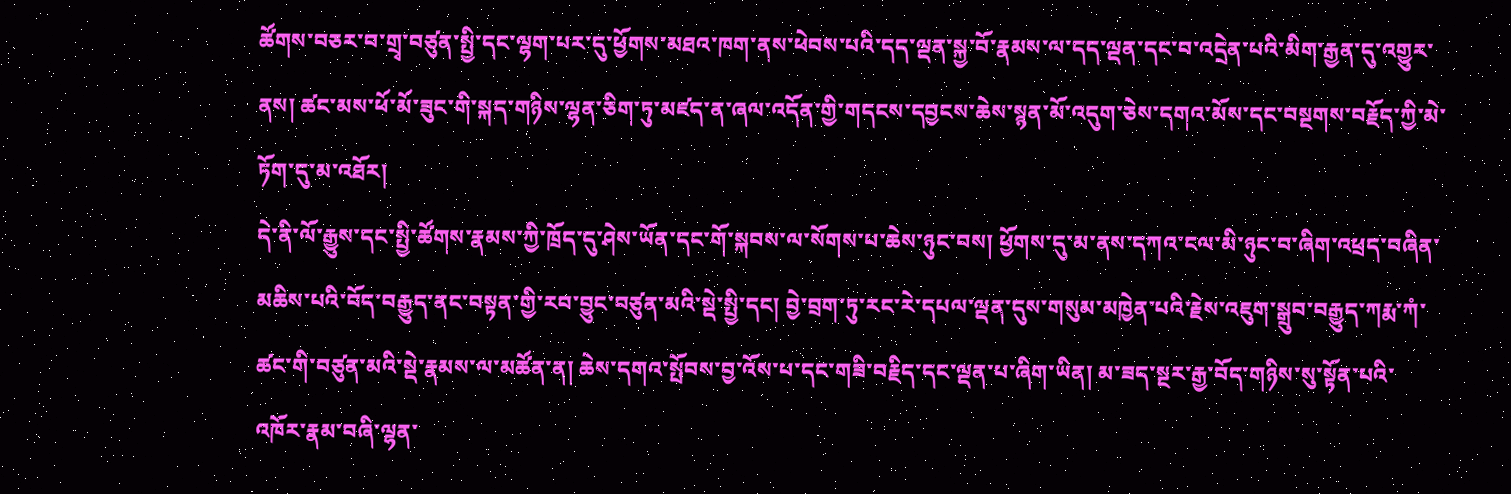ཚོགས་བཅར་བ་གྲྭ་བཙུན་སྤྱི་དང་ལྷག་པར་དུ་ཕྱོགས་མཐའ་ཁག་ནས་ཕེབས་པའི་དད་ལྡན་སྐྱ་བོ་རྣམས་ལ་དད་ལྡན་དང་བ་འདྲེན་པའི་མིག་རྒྱན་དུ་འགྱུར་ནས། ཚང་མས་ཕོ་མོ་ཟུང་གི་སྐད་གཉིས་ལྷན་ཅིག་ཏུ་མཛད་ན་ཞལ་འདོན་གྱི་གདངས་དབྱངས་ཆེས་སྙན་མོ་འདུག་ཅེས་དགའ་མོས་དང་བསྔགས་བརྗོད་ཀྱི་མེ་ཏོག་དུ་མ་འཐོར།
དེ་ནི་ལོ་རྒྱུས་དང་སྤྱི་ཚོགས་རྣམས་ཀྱི་ཁྲོད་དུ་ཤེས་ཡོན་དང་གོ་སྐབས་ལ་སོགས་པ་ཆེས་ཉུང་བས། ཕྱོགས་དུ་མ་ནས་དཀའ་ངལ་མི་ཉུང་བ་ཞིག་འཕྲད་བཞིན་མཆིས་པའི་བོད་བརྒྱུད་ནང་བསྟན་གྱི་རབ་བྱུང་བཙུན་མའི་སྡེ་སྤྱི་དང། བྱེ་བྲག་ཏུ་རང་རེ་དཔལ་ལྡན་དུས་གསུམ་མཁྱེན་པའི་རྗེས་འཇུག་སྒྲུབ་བརྒྱུད་ཀརྨ་ཀཾ་ཚང་གི་བཙུན་མའི་སྡེ་རྣམས་ལ་མཚོན་ན། ཆེས་དགའ་སྤོབས་བྱ་འོས་པ་དང་གཟི་བརྗིད་དང་ལྡན་པ་ཞིག་ཡིན། མ་ཟད་སྔར་རྒྱ་བོད་གཉིས་སུ་སྟོན་པའི་འཁོར་རྣམ་བཞི་ལྷན་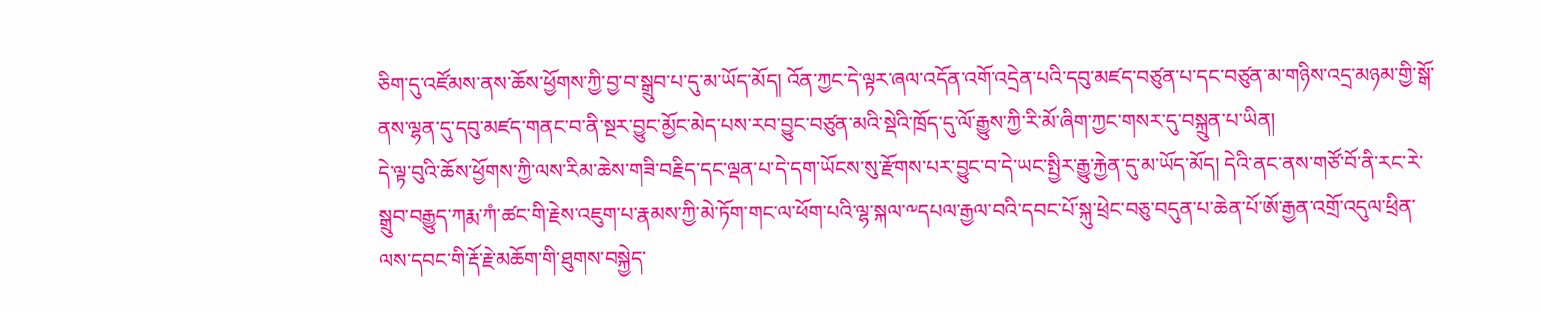ཅིག་དུ་འཛོམས་ནས་ཆོས་ཕྱོགས་ཀྱི་བྱ་བ་སྒྲུབ་པ་དུ་མ་ཡོད་མོད། འོན་ཀྱང་དེ་ལྟར་ཞལ་འདོན་འགོ་འདྲེན་པའི་དབུ་མཛད་བཙུན་པ་དང་བཙུན་མ་གཉིས་འདྲ་མཉམ་གྱི་སྒོ་ནས་ལྷན་དུ་དབུ་མཛད་གནང་བ་ནི་སྔར་བྱུང་མྱོང་མེད་པས་རབ་བྱུང་བཙུན་མའི་སྡེའི་ཁྲོད་དུ་ལོ་རྒྱུས་ཀྱི་རི་མོ་ཞིག་ཀྱང་གསར་དུ་བསྐྲུན་པ་ཡིན།
དེ་ལྟ་བུའི་ཆོས་ཕྱོགས་ཀྱི་ལས་རིམ་ཆེས་གཟི་བརྗིད་དང་ལྡན་པ་དེ་དག་ཡོངས་སུ་རྫོགས་པར་བྱུང་བ་དེ་ཡང་སྤྱིར་རྒྱུ་རྐྱེན་དུ་མ་ཡོད་མོད། དེའི་ནང་ནས་གཙོ་བོ་ནི་རང་རེ་སྒྲུབ་བརྒྱུད་ཀརྨ་ཀཾ་ཚང་གི་རྗེས་འཇུག་པ་རྣམས་ཀྱི་མེ་ཏོག་གང་ལ་ཕོག་པའི་ལྷ་སྐལ་༸དཔལ་རྒྱལ་བའི་དབང་པོ་སྐུ་ཕྲེང་བཅུ་བདུན་པ་ཆེན་པོ་ཨོ་རྒྱན་འགྲོ་འདུལ་ཕྲིན་ལས་དབང་གི་རྡོ་རྗེ་མཆོག་གི་ཐུགས་བསྐྱེད་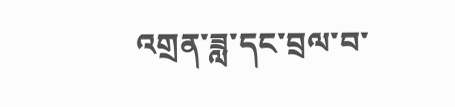འགྲན་ཟླ་དང་བྲལ་བ་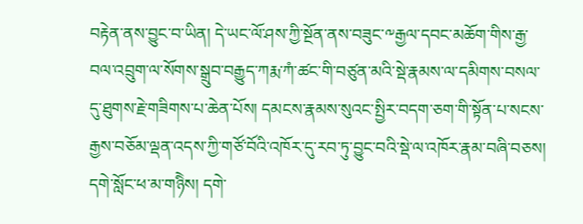བརྟེན་ནས་བྱུང་བ་ཡིན། དེ་ཡང་ལོ་ཤས་ཀྱི་སྔོན་ནས་བཟུང་༸རྒྱལ་དབང་མཆོག་གིས་རྒྱ་བལ་འབྲུག་ལ་སོགས་སྒྲུབ་བརྒྱུད་ཀརྨ་ཀཾ་ཚང་གི་བཙུན་མའི་སྡེ་རྣམས་ལ་དམིགས་བསལ་དུ་ཐུགས་རྗེ་གཟིགས་པ་ཆེན་པོས། དམངས་རྣམས་སུའང་སྤྱིར་བདག་ཅག་གི་སྟོན་པ་སངས་རྒྱས་བཅོམ་ལྡན་འདས་ཀྱི་གཙོ་བོའི་འཁོར་དུ་རབ་ཏུ་བྱུང་བའི་སྡེ་ལ་འཁོར་རྣམ་བཞི་བཅས། དགེ་སློང་ཕ་མ་གཉིེས། དགེ་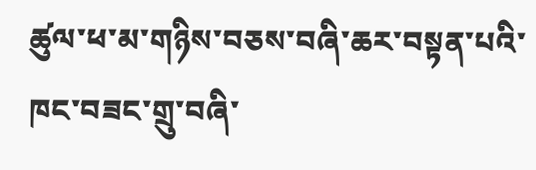ཚུལ་ཕ་མ་གཉིས་བཅས་བཞི་ཆར་བསྟན་པའི་ཁང་བཟང་གྲུ་བཞི་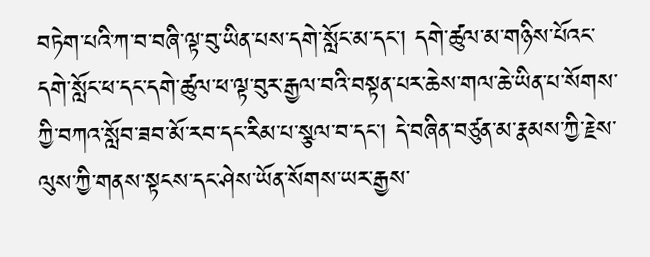བཏེག་པའི་ཀ་བ་བཞི་ལྟ་བུ་ཡིན་པས་དགེ་སློང་མ་དང་། དགེ་ཚུལ་མ་གཉིས་པོའང་དགེ་སློང་ཕ་དང་དགེ་ཚུལ་ཕ་ལྟ་བུར་རྒྱལ་བའི་བསྟན་པར་ཆེས་གལ་ཆེ་ཡིན་པ་སོགས་ཀྱི་བཀའ་སློབ་ཟབ་མོ་རབ་དང་རིམ་པ་སྩལ་བ་དང་། དེ་བཞིན་བཙུན་མ་རྣམས་ཀྱི་རྗེས་ལུས་ཀྱི་གནས་སྟངས་དང་ཤེས་ཡོན་སོགས་ཡར་རྒྱས་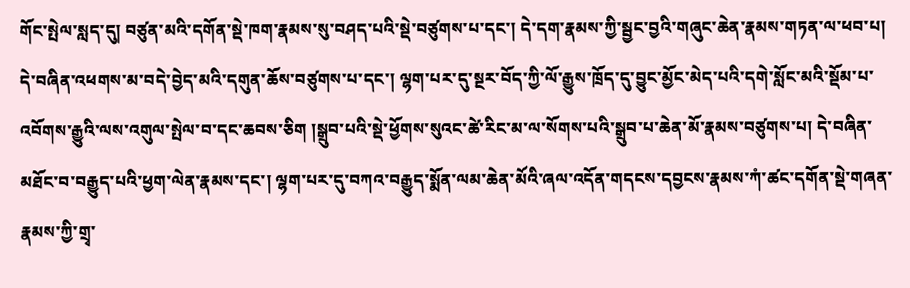གོང་སྤེལ་སླད་དུ། བཙུན་མའི་དགོན་སྡེ་ཁག་རྣམས་སུ་བཤད་པའི་སྡེ་བཙུགས་པ་དང་། དེ་དག་རྣམས་ཀྱི་སྦྱང་བྱའི་གཞུང་ཆེན་རྣམས་གཏན་ལ་ཕབ་པ། དེ་བཞིན་འཕགས་མ་བདེ་བྱེད་མའི་དགུན་ཆོས་བཙུགས་པ་དང་། ལྷག་པར་དུ་སྔར་བོད་ཀྱི་ལོ་རྒྱུས་ཁྲོད་དུ་བྱུང་མྱོང་མེད་པའི་དགེ་སློང་མའི་སྡོམ་པ་འབོགས་རྒྱུའི་ལས་འགུལ་སྤེལ་བ་དང་ཆབས་ཅིག །སྒྲུབ་པའི་སྡེ་ཕྱོགས་སུའང་ཚེ་རིང་མ་ལ་སོགས་པའི་སྒྲུབ་པ་ཆེན་མོ་རྣམས་བཙུགས་པ། དེ་བཞིན་མཐོང་བ་བརྒྱུད་པའི་ཕྱག་ལེན་རྣམས་དང་། ལྷག་པར་དུ་བཀའ་བརྒྱུད་སྨོན་ལམ་ཆེན་མོའི་ཞལ་འདོན་གདངས་དབྱངས་རྣམས་ཀཾ་ཚང་དགོན་སྡེ་གཞན་རྣམས་ཀྱི་གྲྭ་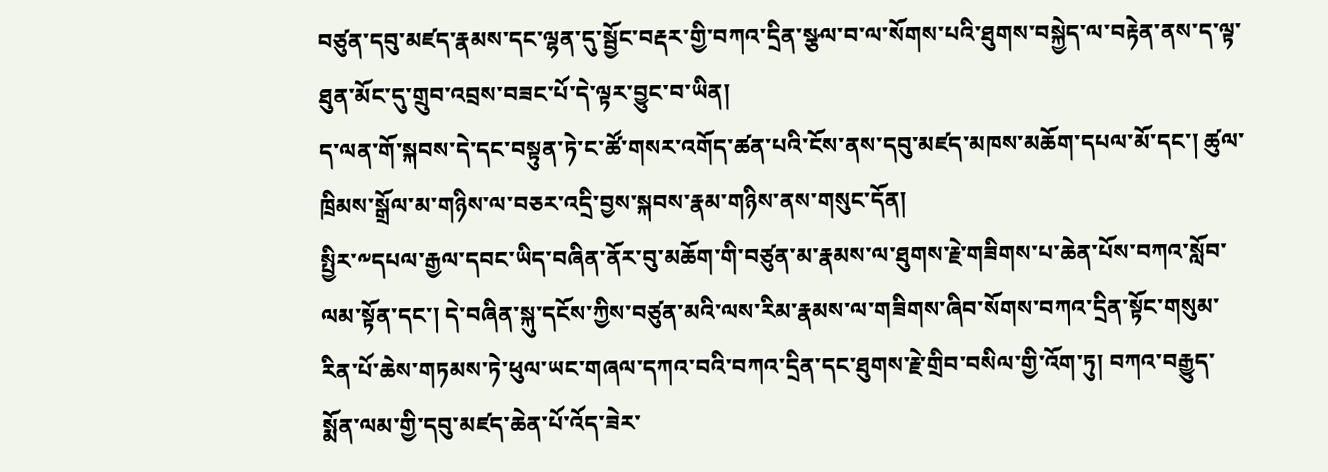བཙུན་དབུ་མཛད་རྣམས་དང་ལྷན་དུ་སྦྱོང་བརྡར་གྱི་བཀའ་དྲིན་སྩལ་བ་ལ་སོགས་པའི་ཐུགས་བསྐྱེད་ལ་བརྟེན་ནས་ད་ལྟ་ཐུན་མོང་དུ་གྲུབ་འབྲས་བཟང་པོ་དེ་ལྟར་བྱུང་བ་ཡིན།
ད་ལན་གོ་སྐབས་དེ་དང་བསྟུན་ཏེ་ང་ཚོ་གསར་འགོད་ཚན་པའི་ངོས་ནས་དབུ་མཛད་མཁས་མཆོག་དཔལ་མོ་དང་། ཚུལ་ཁྲིམས་སྒྲོལ་མ་གཉིས་ལ་བཅར་འདྲི་བྱས་སྐབས་རྣམ་གཉིས་ནས་གསུང་དོན།
སྤྱིར་༸དཔལ་རྒྱལ་དབང་ཡིད་བཞིན་ནོར་བུ་མཆོག་གི་བཙུན་མ་རྣམས་ལ་ཐུགས་རྗེ་གཟིགས་པ་ཆེན་པོས་བཀའ་སློབ་ལམ་སྟོན་དང་། དེ་བཞིན་སྐུ་དངོས་ཀྱིས་བཙུན་མའི་ལས་རིམ་རྣམས་ལ་གཟིགས་ཞིབ་སོགས་བཀའ་དྲིན་སྟོང་གསུམ་རིན་པོ་ཆེས་གཏམས་ཏེ་ཕུལ་ཡང་གཞལ་དཀའ་བའི་བཀའ་དྲིན་དང་ཐུགས་རྗེ་གྲིབ་བསིལ་གྱི་འོག་ཏུ། བཀའ་བརྒྱུད་སྨོན་ལམ་གྱི་དབུ་མཛད་ཆེན་པོ་འོད་ཟེར་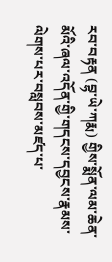རབ་བརྟན (བྷ་ཡེ་ཀརྨ) གྱིས་སྨོན་ལམ་ཆེན་མོའི་ཞལ་འདོན་གྱི་གདངས་དབྱངས་རྣམས་ལེགས་པར་བསླབས་མཛད་པ་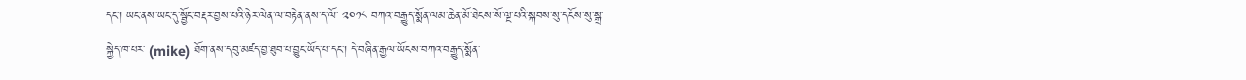དང་། ཡང་ནས་ཡང་དུ་སྦྱོང་བརྡར་བྱས་པའི་ཉེར་ལེན་ལ་བརྟེན་ནས་ད་ལོ་ ༢༠༡༨ བཀའ་བརྒྱུད་སྨོན་ལམ་ཆེན་མོ་ཐེངས་སོ་ལྔ་པའི་སྐབས་སུ་དངོས་སུ་སྒྲ་སྐྱེད་ཁ་པར་ (mike) ཐོག་ནས་དབུ་མཛད་བྱ་ཐུབ་པ་བྱུང་ཡོད་པ་དང་། དེ་བཞིན་རྒྱལ་ཡོངས་བཀའ་བརྒྱུད་སྨོན་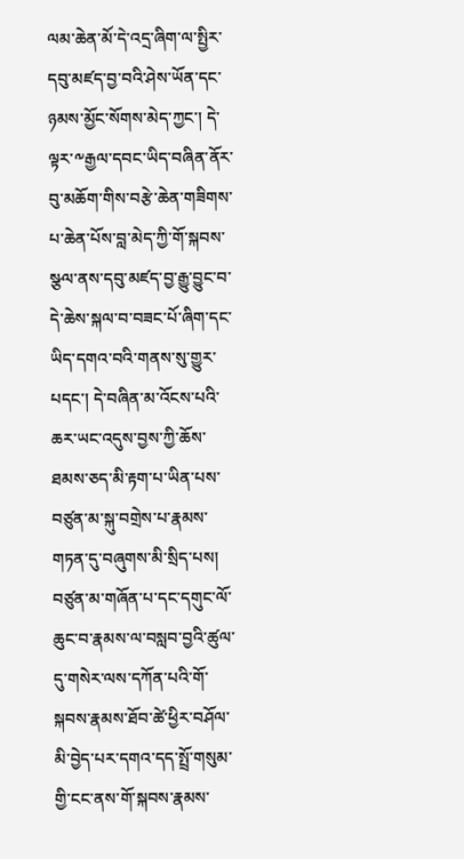ལམ་ཆེན་མོ་དེ་འདྲ་ཞིག་ལ་སྤྱིར་དབུ་མཛད་བྱ་བའི་ཤེས་ཡོན་དང་ཉམས་མྱོང་སོགས་མེད་ཀྱང་། དེ་ལྟར་༸རྒྱལ་དབང་ཡིད་བཞིན་ནོར་བུ་མཆོག་གིས་བརྩེ་ཆེན་གཟིགས་པ་ཆེན་པོས་བླ་མེད་ཀྱི་གོ་སྐབས་སྩལ་ནས་དབུ་མཛད་བྱ་རྒྱུ་བྱུང་བ་དེ་ཆེས་སྐལ་བ་བཟང་པོ་ཞིག་དང་ཡིད་དགའ་བའི་གནས་སུ་གྱུར་པདང་། དེ་བཞིན་མ་འོངས་པའི་ཆར་ཡང་འདུས་བྱས་ཀྱི་ཆོས་ཐམས་ཅད་མི་རྟག་པ་ཡིན་པས་བཙུན་མ་སྐུ་བགྲེས་པ་རྣམས་གཏན་དུ་བཞུགས་མི་སྲིད་པས། བཙུན་མ་གཞོན་པ་དང་དགུང་ལོ་ཆུང་བ་རྣམས་ལ་བསླབ་བྱའི་ཚུལ་དུ་གསེར་ལས་དཀོན་པའི་གོ་སྐབས་རྣམས་ཐོབ་ཚེ་ཕྱིར་བཤོལ་མི་བྱེད་པར་དགའ་དད་སྤྲོ་གསུམ་གྱི་ངང་ནས་གོ་སྐབས་རྣམས་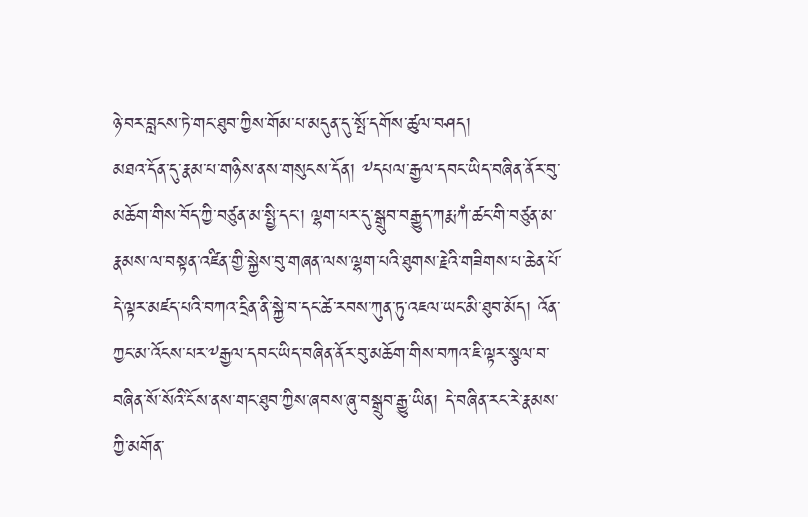ཉེ་བར་བླངས་ཏེ་གང་ཐུབ་ཀྱིས་གོམ་པ་མདུན་དུ་སྤོ་དགོས་ཚུལ་བཤད།
མཐའ་དོན་དུ་རྣམ་པ་གཉིས་ནས་གསུངས་དོན། ༸དཔལ་རྒྱལ་དབང་ཡིད་བཞིན་ནོར་བུ་མཆོག་གིས་བོད་ཀྱི་བཙུན་མ་སྤྱི་དང་། ལྷག་པར་དུ་སྒྲུབ་བརྒྱུད་ཀརྨ་ཀཾ་ཚང་གི་བཙུན་མ་རྣམས་ལ་བསྟན་འཛིན་གྱི་སྐྱེས་བུ་གཞན་ལས་ལྷག་པའི་ཐུགས་རྗེའི་གཟིགས་པ་ཆེན་པོ་དེ་ལྟར་མཛད་པའི་བཀའ་དྲིན་ནི་སྐྱེ་བ་དང་ཚེ་རབས་ཀུན་ཏུ་འཇལ་ཡང་མི་ཐུབ་མོད། འོན་ཀྱང་མ་འོངས་པར་༸རྒྱལ་དབང་ཡིད་བཞིན་ནོར་བུ་མཆོག་གིས་བཀའ་ཇི་ལྟར་སྩལ་བ་བཞིན་སོ་སོའི་ངོས་ནས་གང་ཐུབ་ཀྱིས་ཞབས་ཞུ་བསྒྲུབ་རྒྱུ་ཡིན། དེ་བཞིན་རང་རེ་རྣམས་ཀྱི་མགོན་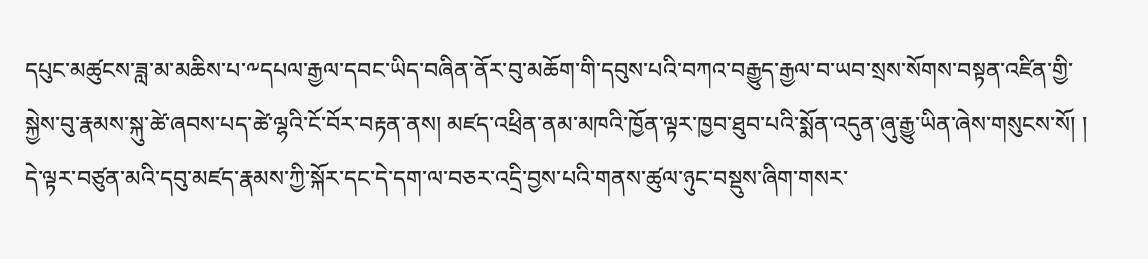དཔུང་མཚུངས་ཟླ་མ་མཆིས་པ་༸དཔལ་རྒྱལ་དབང་ཡིད་བཞིན་ནོར་བུ་མཆོག་གི་དབུས་པའི་བཀའ་བརྒྱུད་རྒྱལ་བ་ཡབ་སྲས་སོགས་བསྟན་འཛིན་གྱི་སྐྱེས་བུ་རྣམས་སྐུ་ཚེ་ཞབས་པད་ཚེ་ལྷའི་ངོ་བོར་བརྟན་ནས། མཛད་འཕྲིན་ནམ་མཁའི་ཁྱོན་ལྟར་ཁྱབ་ཐུབ་པའི་སྨོན་འདུན་ཞུ་རྒྱུ་ཡིན་ཞེས་གསུངས་སོ། །
དེ་ལྟར་བཙུན་མའི་དབུ་མཛད་རྣམས་ཀྱི་སྐོར་དང་དེ་དག་ལ་བཅར་འདྲི་བྱས་པའི་གནས་ཚུལ་ཉུང་བསྡུས་ཞིག་གསར་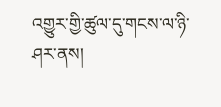འགྱུར་གྱི་ཚུལ་དུ་གངས་ལ་ཉི་ཤར་ནས།